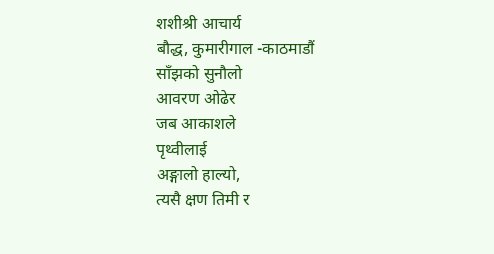शशीश्री आचार्य
बौद्ध, कुमारीगाल -काठमाडौं
साँझको सुनौलो
आवरण ओढेर
जब आकाशले
पृथ्वीलाई
अङ्गालो हाल्यो,
त्यसै क्षण तिमी र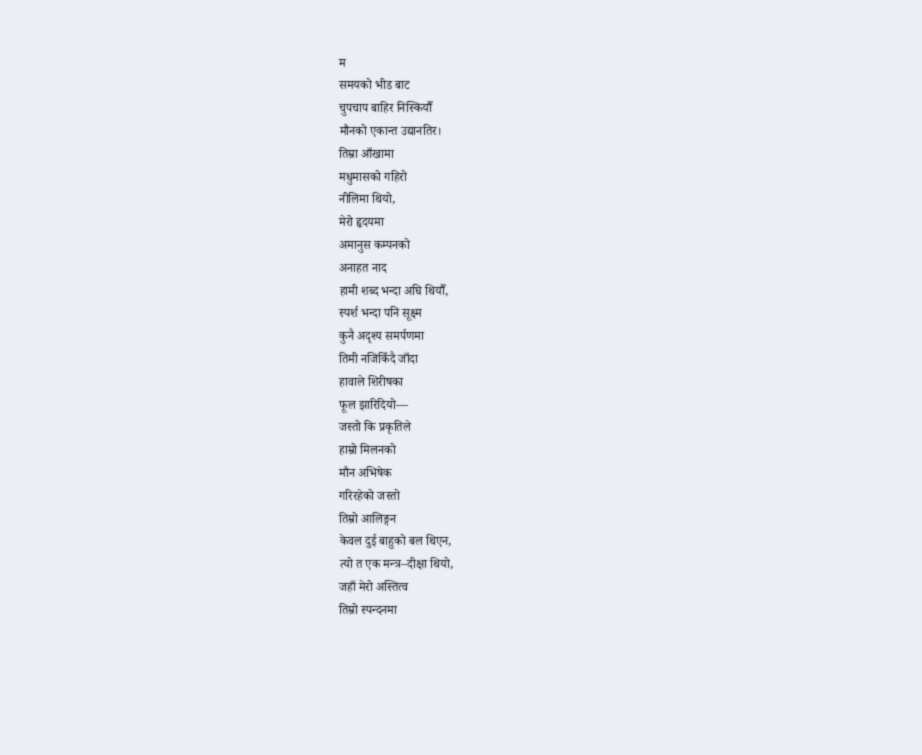म
समयको भीड बाट
चुपचाप बाहिर निस्कियौँ
मौनको एकान्त उद्यानतिर।
तिम्रा आँखामा
मधुमासको गहिरो
नीलिमा थियो,
मेरो हृदयमा
अमानुस कम्पनको
अनाहत नाद
हामी शब्द भन्दा अघि थियौँ,
स्पर्श भन्दा पनि सूक्ष्म
कुनै अदृश्य समर्पणमा
तिमी नजिकिँदै जाँदा
हावाले शिरीषका
फूल झारिदियो—
जस्तो कि प्रकृतिले
हाम्रो मिलनको
मौन अभिषेक
गरिरहेको जस्तो
तिम्रो आलिङ्गन
केवल दुई बाहुको बल थिएन,
त्यो त एक मन्त्र–दीक्षा थियो,
जहाँ मेरो अस्तित्व
तिम्रो स्पन्दनमा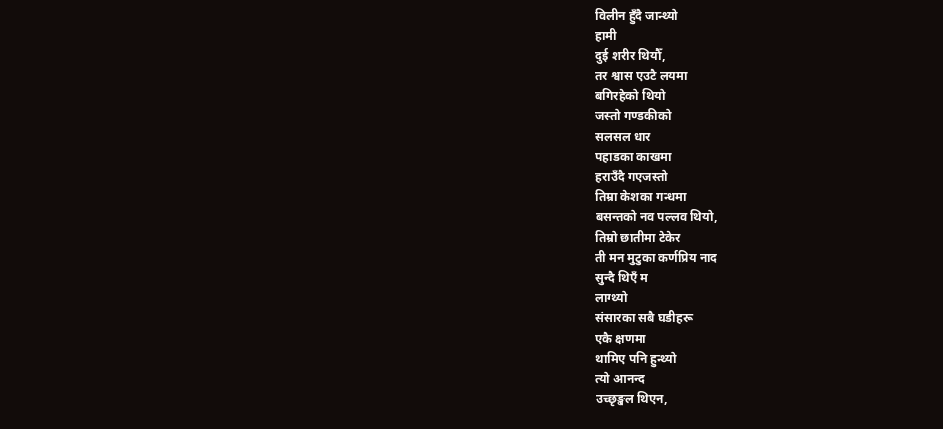विलीन हुँदै जान्थ्यो
हामी
दुई शरीर थियौँ,
तर श्वास एउटै लयमा
बगिरहेको थियो
जस्तो गण्डकीको
सलसल धार
पहाडका काखमा
हराउँदै गएजस्तो
तिम्रा केशका गन्धमा
बसन्तको नव पल्लव थियो,
तिम्रो छातीमा टेकेर
ती मन मुटुका कर्णप्रिय नाद
सुन्दै थिएँ म
लाग्थ्यो
संसारका सबै घडीहरू
एकै क्षणमा
थामिए पनि हुन्थ्यो
त्यो आनन्द
उच्छृङ्खल थिएन,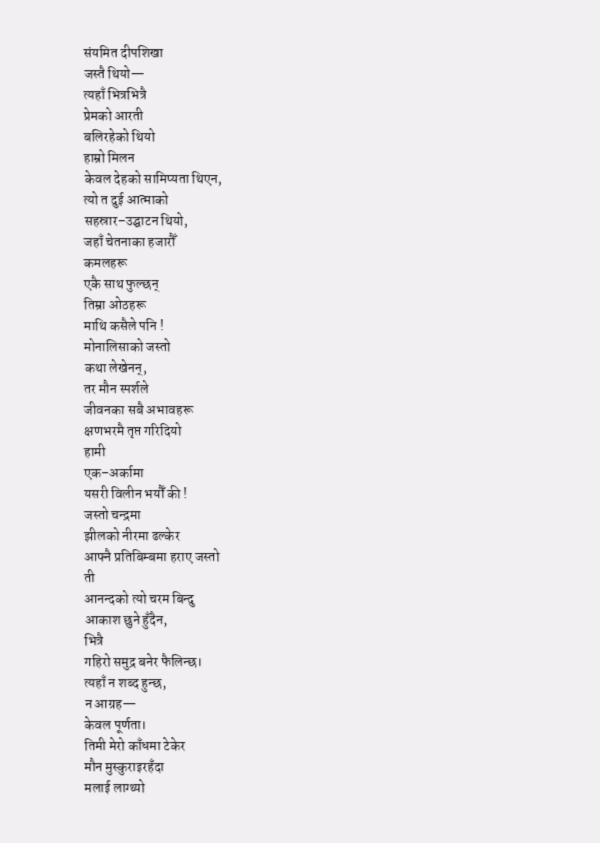संयमित दीपशिखा
जस्तै थियो—
त्यहाँ भित्रभित्रै
प्रेमको आरती
बलिरहेको थियो
हाम्रो मिलन
केवल देहको सामिप्यता थिएन,
त्यो त दुई आत्माको
सहस्रार–उद्घाटन थियो,
जहाँ चेतनाका हजारौँ
कमलहरू
एकै साथ फुल्छन्
तिम्रा ओठहरू
माथि कसैले पनि !
मोनालिसाको जस्तो
कथा लेखेनन्,
तर मौन स्पर्शले
जीवनका सबै अभावहरू
क्षणभरमै तृप्त गरिदियो
हामी
एक–अर्कामा
यसरी विलीन भयौँ की !
जस्तो चन्द्रमा
झीलको नीरमा ढल्केर
आफ्नै प्रतिबिम्बमा हराए जस्तो
ती
आनन्दको त्यो चरम बिन्दु
आकाश छुने हुँदैन,
भित्रै
गहिरो समुद्र बनेर फैलिन्छ।
त्यहाँ न शब्द हुन्छ,
न आग्रह—
केवल पूर्णता।
तिमी मेरो काँधमा टेकेर
मौन मुस्कुराइरहँदा
मलाई लाग्थ्यो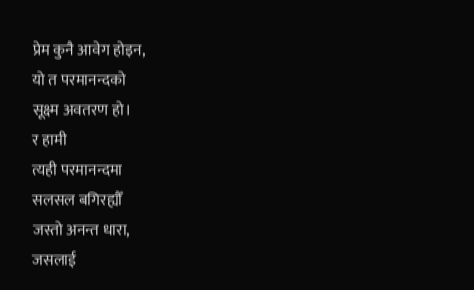प्रेम कुनै आवेग होइन,
यो त परमानन्दको
सूक्ष्म अवतरण हो।
र हामी
त्यही परमानन्दमा
सलसल बगिरह्यौँ
जस्तो अनन्त धारा,
जसलाई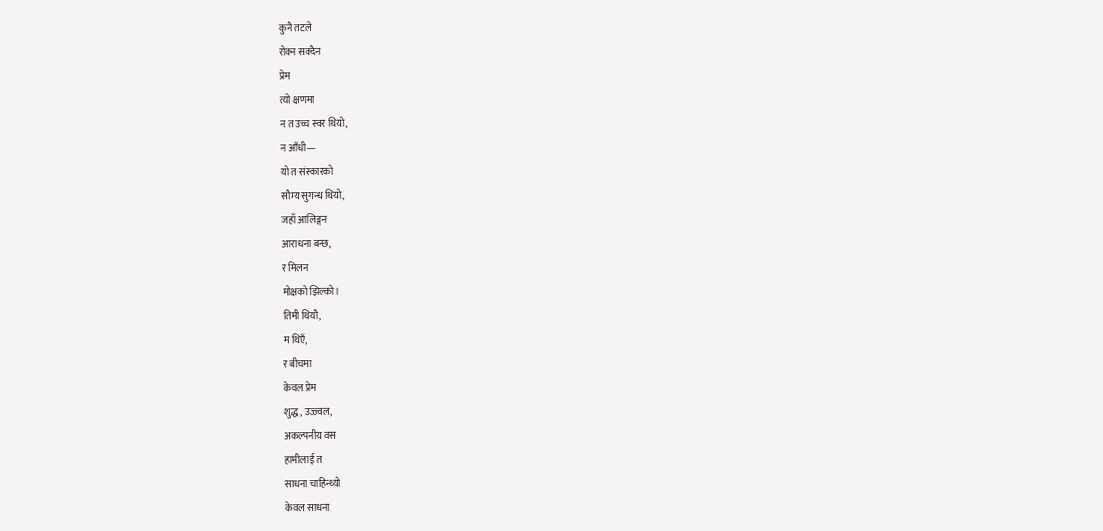कुनै तटले
रोक्न सक्दैन
प्रेम
त्यो क्षणमा
न त उच्च स्वर थियो,
न आँधी—
यो त संस्कारको
सौम्य सुगन्ध थियो,
जहाँ आलिङ्गन
आराधना बन्छ,
र मिलन
मोक्षको झिल्को।
तिमी थियौ,
म थिएँ,
र बीचमा
केवल प्रेम
शुद्ध, उज्ज्वल,
अकल्पनीय वस
हामीलाई त
साधना चाहिन्थ्यो
केवल साधना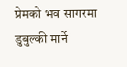प्रेमको भव सागरमा
डुबुल्की मार्ने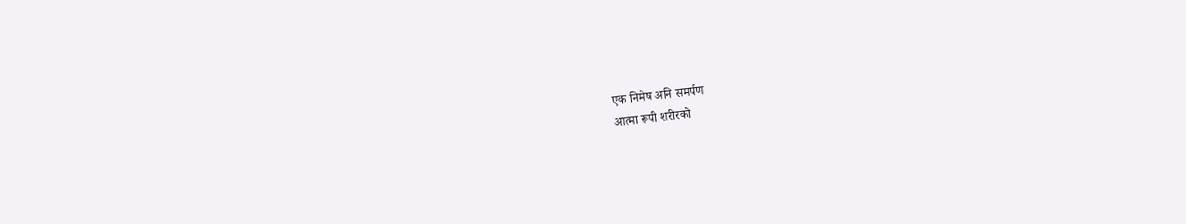एक निमेष अनि समर्पण
आत्मा रूपी शरीरको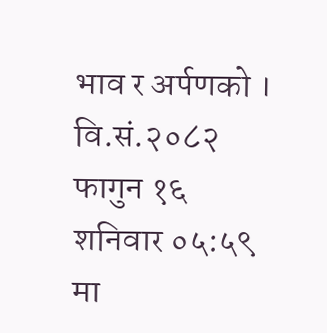भाव र अर्पणको ।
वि.सं.२०८२ फागुन १६ शनिवार ०५:५९ मा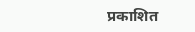प्रकाशित